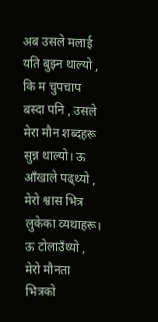अब उसले मलाई यति बुझ्न थाल्यो , कि म चुपचाप बस्दा पनि , उसले मेरा मौन शब्दहरू सुन्न थाल्यो। ऊ आँखाले पढ्थ्यो , मेरो श्वास भित्र लुकेका व्यथाहरू। ऊ टोलाउँथ्यो , मेरो मौनता भित्रको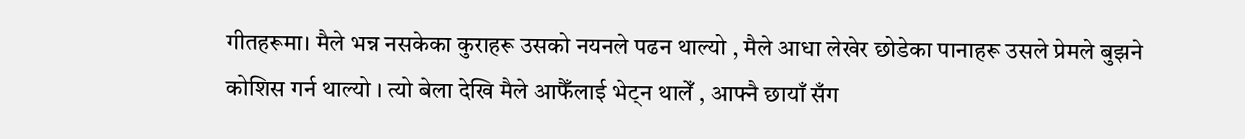गीतहरूमा। मैले भन्न नसकेका कुराहरू उसको नयनले पढन थाल्यो , मैले आधा लेखेर छोडेका पानाहरू उसले प्रेमले बुझने कोशिस गर्न थाल्यो । त्यो बेला देखि मैले आफैँलाई भेट्न थालेँ , आफ्नै छायाँ सँग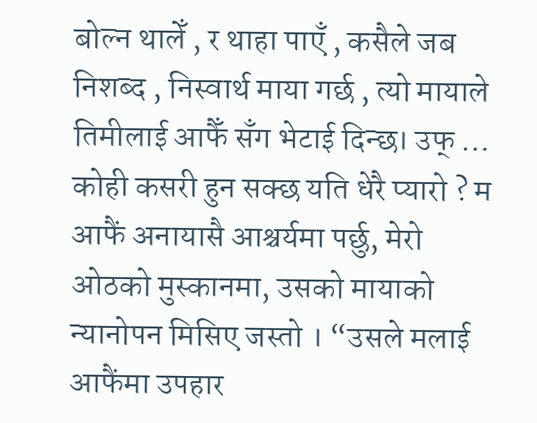बोल्न थालेँ , र थाहा पाएँ , कसैले जब निशब्द , निस्वार्थ माया गर्छ , त्यो मायाले तिमीलाई आफैँ सँग भेटाई दिन्छ। उफ् … कोही कसरी हुन सक्छ यति धेरै प्यारो ? म आफैं अनायासै आश्चर्यमा पर्छु, मेरो ओठको मुस्कानमा, उसको मायाको न्यानोपन मिसिए जस्तो । “उसले मलाई आफैंमा उपहार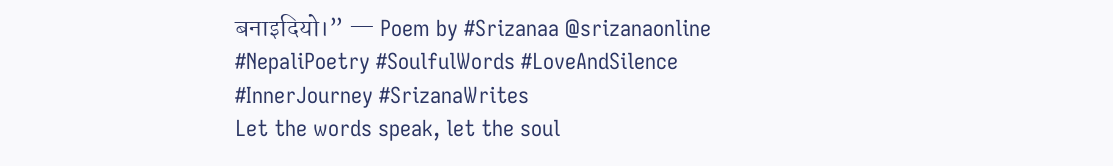बनाइदियो।” — Poem by #Srizanaa @srizanaonline #NepaliPoetry #SoulfulWords #LoveAndSilence #InnerJourney #SrizanaWrites
Let the words speak, let the soul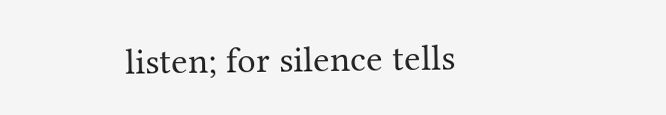listen; for silence tells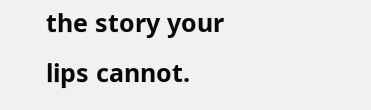the story your lips cannot.